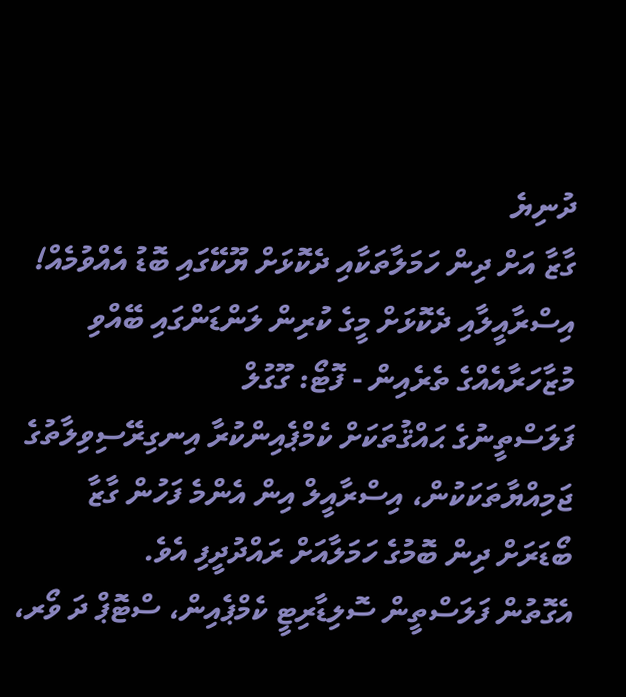ދުނިޔެ
ގާޒާ އަށް ދިން ހަމަލާތަކާއި ދެކޮޅަށް ޔޫކޭގައި ބޮޑު އެއްވުމެއް!
އިސްރާއީލާއި ދެކޮޅަށް މީގެ ކުރިން ލަންޑަންގައި ބޭއްވި މުޒާހަރާއެއްގެ ތެރެއިން - ފޮޓޯ: ގޫގުލް
ފަލަސްތީނުގެ ޙައްޤުތަކަށް ކެމްޕެއިންކުރާ އިނގިރޭސިވިލާތުގެ ޖަމިއްޔާތަކަކުން، އިސްރާއީލް އިން އެންމެ ފަހުން ގާޒާ ބޯޑަރަށް ދިން ބޮމުގެ ހަމަލާއަށް ރައްދުދީފި އެވެ.
އެގޮތުން ފަލަސްތީން ސޮލިޑާރިޓީ ކެމްޕެއިން، ސްޓޮޕް ދަ ވޯރ،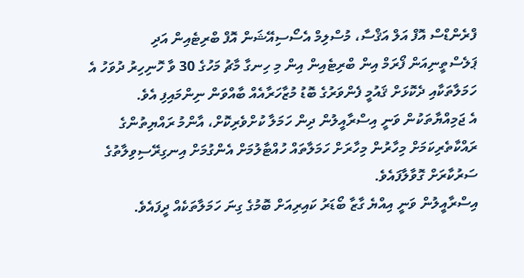ފްރެންޑްސް އޮފް އަލް އަޤްސާ، މުސްލިމް އެސޯސިއޭޝަން އޮފް ބްރިޓެއިން އަދި ޕަލެސްތީނިއަން ފޯރަމް އިން ބްރިޓެއިން އިން މި ހިނގާ މާޗު މަހުގެ 30 ވާ ހޮނިހިރު ދުވަހު އެ ހަމަލާތަކާއި ދެކޮޅަށް ޤައުމީ ފެންވަރުގެ ބޮޑު މުޒާހަރާއެއް ބާއްވަން ނިންމައިފި އެވެ.
އެ ޖަމިއްޔާތަކުން ވަނީ އިސްރާއީލުން ދިން ހަމަލާ ކުށްވެރިކޮށް، އާންމު ރައްޔިތުންގެ ރައްކާތެރިކަމަށް މިހާރުން މިހާރަށް ހަމަލާތައް ހުއްޓާލުމަށް އެންގުމަށް އިނގިރޭސިވިލާތުގެ ސަރުކާރަށް ގޮވާލާފައެވެ.
އިސްރާއީލުން ވަނީ އިއްޔެ ގާޒާ ބޯޑަރު ކައިރިއަށް ބޮމުގެ ގިނަ ހަމަލާތަކެއް ދީފައެވެ.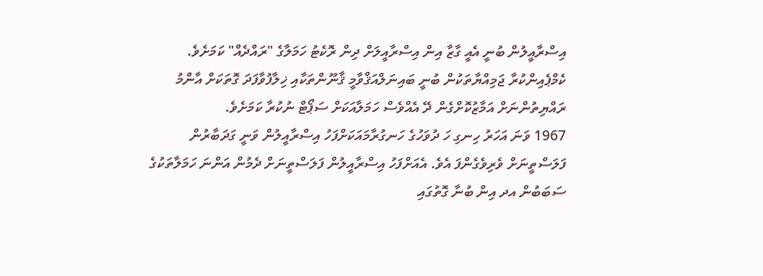އިސްރާއީލުން ބުނީ އެއީ ގާޒާ އިން އިސްރާއީލަށް ދިން ރޮކެޓު ހަމަލާގެ "ރައްދެއް" ކަމަށެވެ. ކެމްޕެއިންކުރާ ޖަމިއްޔާތަކުން ބުނީ ބައިނަލްއަޤްވާމީ ޤާނޫންތަކާއި ޚިލާފުވާފަދަ ގޮތަކަށް އާންމު ރައްޔިތުންނަށް އަމާޒުކޮށްގެން ދޭ އެއްވެސް ހަމަލާއަކަށް ސަޕޯޓް ނުކުރާ ކަމަށެވެ.
1967 ވަނަ އަހަރު ހިނގި ހަ ދުވަހުގެ ހަނގުރާމައަކަށްފަހު އިސްރާއީލުން ވަނީ ގަދަބާރުން ފަލަސްތީނަށް ވެރިވެގެންފަ އެވެ. އެއަށްފަހު އިސްރާއީލުން ފަލަސްތީނަށް ދެމުން އަންނަ ހަމަލާތަކުގެ ސަބަބުން އދ އިން ބުނާ ގޮތުގައި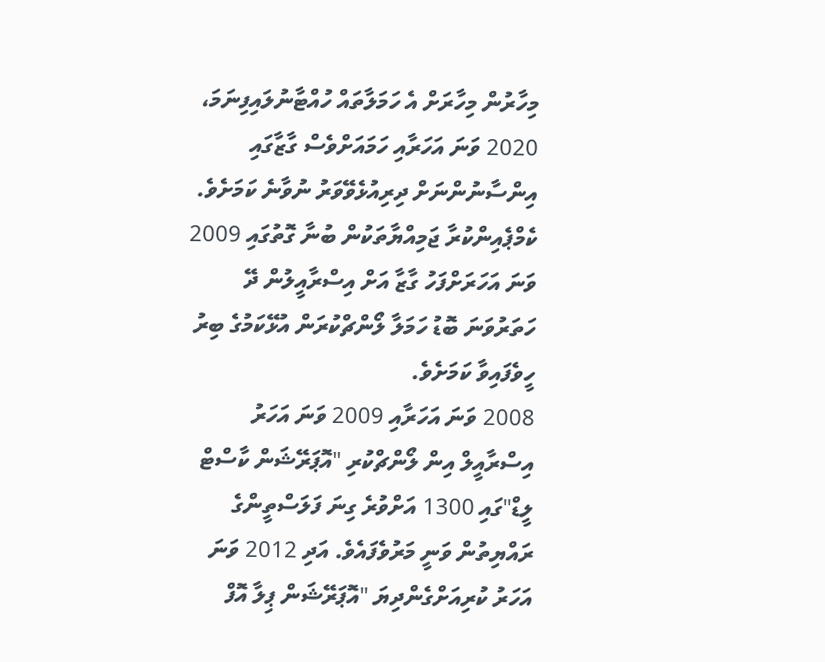މިހާރުން މިހާރަށް އެ ހަމަލާތައް ހުއްޓާނުލައިފިނަމަ، 2020 ވަނަ އަހަރާއި ހަމައަށްވެސް ގާޒާގައި އިންސާނުންނަށް ދިރިއުޅެވޭވަރު ނުވާނެ ކަމަށެވެ. ކެމްޕެއިންކުރާ ޖަމިއްޔާތަކުން ބުނާ ގޮތުގައި 2009 ވަނަ އަހަރަށްފަހު ގާޒާ އަށް އިސްރާއީލުން ދޭ ހަތަރުވަނަ ބޮޑު ހަމަލާ ލޯންޗްކުރަން އުޅޭކަމުގެ ބިރު ހީވެފައިވާ ކަމަށެވެ.
2008 ވަނަ އަހަރާއި 2009 ވަނަ އަހަރު އިސްރާއީލް އިން ލޯންޗްކުރި "އޮޕަރޭޝަން ކާސްޓް ލީޑް"ގައި 1300 އަށްވުރެ ގިނަ ފަލަސްތީންގެ ރައްޔިތުން ވަނީ މަރުވެފައެވެ. އަދި 2012 ވަނަ އަހަރު ކުރިއަށްގެންދިޔަ "އޮޕަރޭޝަން ޕިލާ އޮފް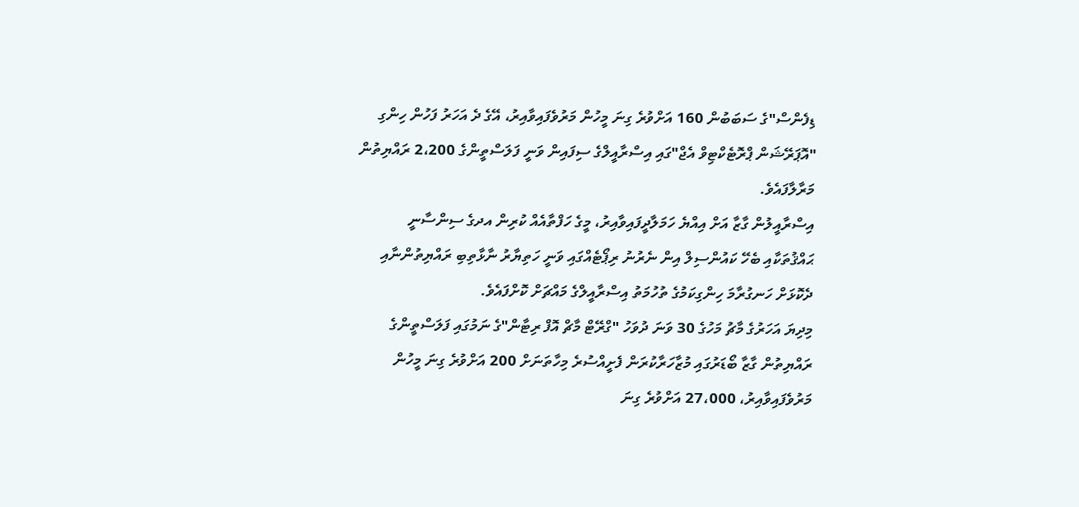ޑިފެންސް"ގެ ސަބަބުން 160 އަށްވުރެ ގިނަ މީހުން މަރުވެފައިވާއިރު، އޭގެ ދެ އަހަރު ފަހުން ހިންގި "އޮޕަރޭޝަން ޕްރޮޓެކްޓިވް އެޖް"ގައި އިސްރާއީލްގެ ސިފައިން ވަނީ ފަލަސްތީންގެ 2،200 ރައްޔިތުން މަރާލާފައެވެ.
އިސްރާއީލުން ގާޒާ އަށް އިއްޔެ ހަމަލާދީފައިވާއިރު، މީގެ ހަފްތާއެއް ކުރިން އދގެ ސިންސާނީ ޙައްޤުތަކާއި ބެހޭ ކައުންސިލް އިން ނެރުނު ރިޕޯޓެއްގައި ވަނީ ހަތިޔާރު ނާޅާތިބި ރައްޔިތުންނާއި ދެކޮޅަށް ހަނގުރާމަ ހިންގިކަމުގެ ތުހުމަތު އިސްރާއީލްގެ މައްޗަށް ކޮށްފައެވެ.
މިދިޔަ އަހަރުގެ މާޗު މަހުގެ 30 ވަނަ ދުވަހު "ގްރޭޓް މާޗް އޮފް ރިޓާން"ގެ ނަމުގައި ފަލަސްތީންގެ ރައްޔިތުން ގާޒާ ބޯޑަރުގައި މުޒާހަރާކުރަން ފެށީއްސުރެ މިހާތަނަށް 200 އަށްވުރެ ގިނަ މީހުން މަރުވެފައިވާއިރު، 27،000 އަށްވުރެ ގިނަ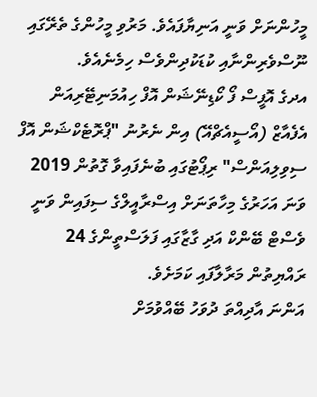މީހުންނަށް ވަނީ އަނިޔާފައެވެ. މަރުވި މީހުންގެ ތެރޭގައި ނޫސްވެރިންނާއި ކުޑަކުދިންވެސް ހިމެނެއެވެ.
އދގެ އޮފީސް ފޯ ކޯޑިނޭޝަން އޮފް ހިއުމަނިޓޭރިއަން އެފެއާޒް (އޯސީއެޗްއޭ) އިން ނެރުނު "ޕްރޮޓެކްޝަން އޮފް ސިވިލިއަންސް" ރިޕޯޓުގައި ބުނެފައިވާ ގޮތުން 2019 ވަނަ އަހަރުގެ މިހާތަނަށް އިސްރާއީލްގެ ސިފައިން ވަނީ ވެސްޓް ބޭންކް އަދި ގާޒާގައި ފަލަސްތީންގެ 24 ރައްޔިތުން މަރާލާފައި ކަމަށެވެ.
އަންނަ އާދިއްތަ ދުވަހު ބޭއްވުމަށް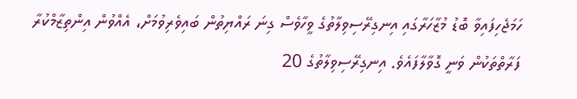ހަމަޖެހިފައިވާ ބޮޑު މުޒާހަރާގައި އިނގިރޭސިވިލާތުގެ ވީހާވެސް ގިނަ ރައްޔިތުން ބައިވެރިވުމަށް، އެއްވުން އިންތިޒާމްކުރާ ފަރާތްތަކުން ވަނީ ގޮވާލާފައެވެ. އިނގިރޭސިވިލާތުގެ 20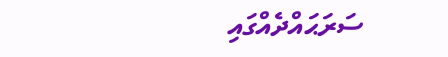ސަރަޙައްދެއްގައި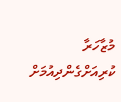މުޒާހަރާ ކުރިއަށްގެންދިއުމަށް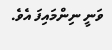ވަނީ ނިންމައިފަ އެވެ.